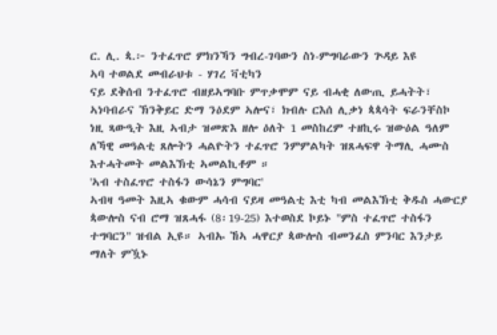ር. ሊ. ጳ.፦ ንተፈጥሮ ምክንኻን ግብረ-ገባውን ስነ-ምግባራውን ጕዳይ እዩ
ኣባ ተወልደ መብራህቱ - ሃገረ ቫቲካን
ናይ ደቅሰብ ንተፈጥሮ ብዘይኣግባቡ ምጥቃሞም ናይ ብሓቂ ለውጢ ይሓትት፣ ኣነባብራና ኽንቅይር ድማ ንዕደም ኣሎና፣ ክብሉ ርእሰ ሊቃነ ጳጳሳት ፍራንቸስኮ ነዚ ጻውዒት እዚ ኣብታ ዝመጽእ ዘሎ ዕለት 1 መስከረም ተዘኪሩ ዝውዕል ዓለም ለኻዊ መዓልቲ ጸሎትን ሓልዮትን ተፈጥሮ ንምምልካት ዝጸሓፍዋ ትማሊ ሓሙስ እተሓትመት መልእኽቲ ኣመልኪቶም ።
'ኣብ ተስፈጥሮ ተስፋን ውሳኔን ምግባር'
ኣብዛ ዓመት እዚኣ ቁውም ሓሳብ ናይዛ መዓልቲ እቲ ካብ መልእኽቲ ቅዱስ ሓውርያ ጳውሎስ ናብ ሮማ ዝጸሓፋ (8፡19-25) እተወስደ ኮይኑ "ምስ ተፈጥሮ ተስፋን ተግባርን" ዝብል ኢዩ። ኣብኡ ኸኣ ሓዋርያ ጳውሎስ ብመንፈስ ምንባር እንታይ ማለት ምዃኑ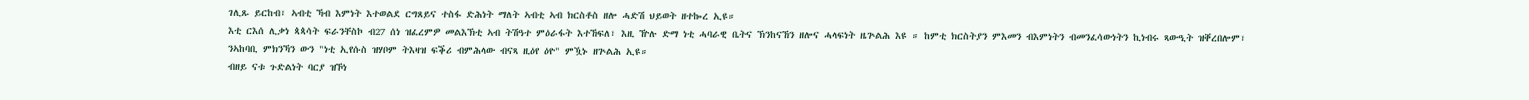ገሊጹ ይርከብ፣ ኣብቲ ኻብ እምነት እተወልደ ርግጸይና ተስፋ ድሕነት ማለት ኣብቲ ኣብ ክርስቶስ ዘሎ ሓድሽ ህይወት ዘተኰረ ኢዩ።
እቲ ርእሰ ሊቃነ ጳጳሳት ፍራንቸስኮ ብ27 ሰነ ዝፈረምዎ መልእኽቲ ኣብ ትሽዓተ ምዕራፋት እተኸፍለ፣ እዚ ዅሉ ድማ ነቲ ሓባራዊ ቤትና ኽንከናኸን ዘሎና ሓላፍነት ዜጕልሕ እዩ ። ከምቲ ክርስትያን ምእመን ብእምነትን ብመንፈሳውነትን ኪነብሩ ጻውዒት ዝቐረበሎም፣ ንኣከባቢ ምክንኻን ውን "ነቲ ኢየሱስ ዝሃቦም ትእዛዝ ፍቕሪ ብምሕላው ብናጻ ዚዕየ ዕዮ" ምዃኑ ዘጕልሕ ኢዩ።
ብዘይ ናቱ ጉድልነት ባርያ ዝኾነ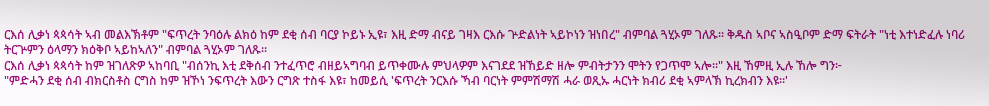ርእሰ ሊቃነ ጳጳሳት ኣብ መልእኽቶም "ፍጥረት ንባዕሉ ልክዕ ከም ደቂ ሰብ ባርያ ኮይኑ ኢዩ፣ እዚ ድማ ብናይ ገዛእ ርእሱ ጕድልነት ኣይኮነን ዝነበረ" ብምባል ጓሂኦም ገለጹ። ቅዱስ ኣቦና ኣስዒቦም ድማ ፍትራት "ነቲ እተነድፈሉ ነባሪ ትርጕምን ዕላማን ክዕቅቦ ኣይከኣለን" ብምባል ጓሂኦም ገለጹ።
ርእሰ ሊቃነ ጳጳሳት ከም ዝገለጽዎ ኣከባቢ "ብሰንኪ እቲ ደቅሰብ ንተፈጥሮ ብዘይኣግባብ ይጥቀሙሉ ምህላዎም እናገደደ ዝኸይድ ዘሎ ምብትታንን ሞትን የጋጥሞ ኣሎ።" እዚ ኸምዚ ኢሉ ኸሎ ግን፦
"ምድሓን ደቂ ሰብ ብክርስቶስ ርግስ ከም ዝኾነ ንፍጥረት እውን ርግጽ ተስፋ እዩ፣ ከመይሲ 'ፍጥረት ንርእሱ ኻብ ባርነት ምምሽማሽ ሓራ ወጺኡ ሓርነት ክብሪ ደቂ ኣምላኽ ኪረክብን እዩ።'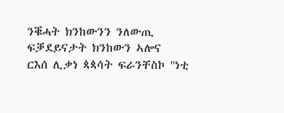ንቑሓት ክንከውንን ንለውጢ ፍቓደይናታት ክንከውን ኣሎና
ርእሰ ሊቃነ ጳጳሳት ፍራንቸስኮ "ነቲ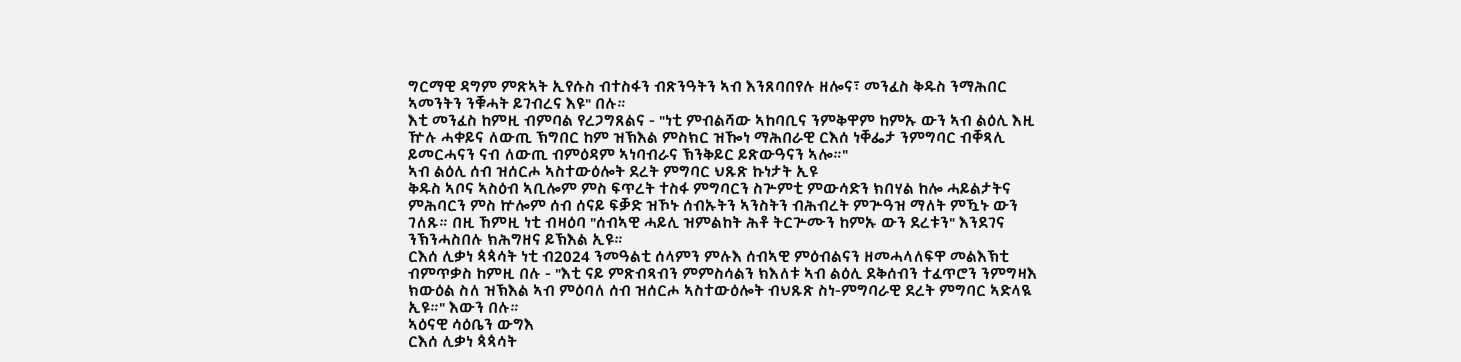ግርማዊ ዳግም ምጽኣት ኢየሱስ ብተስፋን ብጽንዓትን ኣብ እንጸባበየሉ ዘሎና፣ መንፈስ ቅዱስ ንማሕበር ኣመንትን ንቑሓት ይገብረና እዩ" በሉ።
እቲ መንፈስ ከምዚ ብምባል የረጋግጸልና - "ነቲ ምብልሻው ኣከባቢና ንምቅዋም ከምኡ ውን ኣብ ልዕሊ እዚ ዅሉ ሓቀይና ለውጢ ኽግበር ከም ዝኽእል ምስክር ዝዀነ ማሕበራዊ ርእሰ ነቐፌታ ንምግባር ብቐጻሊ ይመርሓናን ናብ ለውጢ ብምዕዳም ኣነባብራና ኽንቅይር ይጽውዓናን ኣሎ።"
ኣብ ልዕሊ ሰብ ዝሰርሖ ኣስተውዕሎት ደረት ምግባር ህጹጽ ኩነታት ኢዩ
ቅዱስ ኣቦና ኣስዕብ ኣቢሎም ምስ ፍጥረት ተስፋ ምግባርን ስጕምቲ ምውሳድን ክበሃል ከሎ ሓይልታትና ምሕባርን ምስ ኵሎም ሰብ ሰናይ ፍቓድ ዝኾኑ ሰብኡትን ኣንስትን ብሕብረት ምጕዓዝ ማለት ምዃኑ ውን ገለጹ። በዚ ኸምዚ ነቲ ብዛዕባ "ሰብኣዊ ሓይሊ ዝምልከት ሕቶ ትርጕሙን ከምኡ ውን ደረቱን" እንደገና ንኽንሓስበሉ ክሕግዘና ይኽእል ኢዩ።
ርእሰ ሊቃነ ጳጳሳት ነቲ ብ2024 ንመዓልቲ ሰላምን ምሉእ ሰብኣዊ ምዕብልናን ዘመሓላለፍዋ መልእኽቲ ብምጥቃስ ከምዚ በሉ - "እቲ ናይ ምጽብጻብን ምምስሳልን ክእለቱ ኣብ ልዕሊ ደቅሰብን ተፈጥሮን ንምግዛእ ክውዕል ስለ ዝኽእል ኣብ ምዕባለ ሰብ ዝሰርሖ ኣስተውዕሎት ብህጹጽ ስነ-ምግባራዊ ደረት ምግባር ኣድላዪ ኢዩ።" እውን በሉ።
ኣዕናዊ ሳዕቤን ውግእ
ርእሰ ሊቃነ ጳጳሳት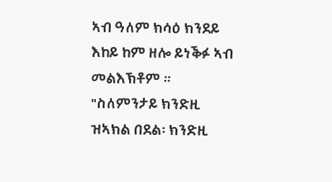ኣብ ዓለም ክሳዕ ክንደይ እከይ ከም ዘሎ ይነቕፉ ኣብ መልእኽቶም ።
"ስለምንታይ ክንድዚ ዝኣክል በደል፡ ክንድዚ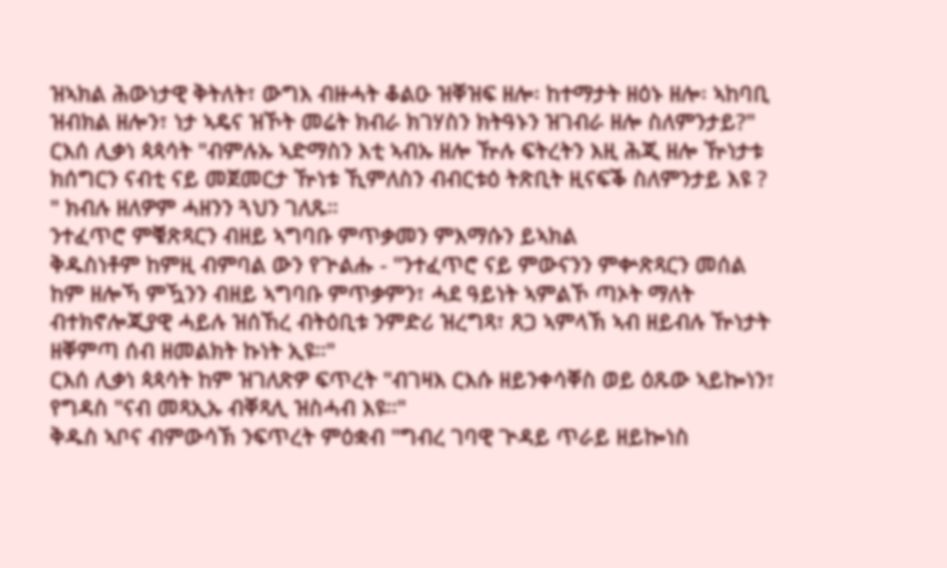ዝኣክል ሕውነታዊ ቅትለት፣ ውግእ ብዙሓት ቆልዑ ዝቐዝፍ ዘሎ፡ ከተማታት ዘዕኑ ዘሎ፡ ኣከባቢ ዝብክል ዘሎን፣ ነታ ኣዴና ዝኾት መሬት ክብራ ክገሃስን ክትዓኑን ዝገብራ ዘሎ ስለምንታይ?"
ርእሰ ሊቃነ ጳጳሳት "ብምሉኡ ኣድማስን እቲ ኣብኡ ዘሎ ዅሉ ፍትረትን እዚ ሕጂ ዘሎ ዅነታቱ ክሰግርን ናብቲ ናይ መጀመርታ ዅነቱ ኺምለስን ብብርቱዕ ትጽቢት ዚናፍቕ ስለምንታይ እዩ ? " ክብሉ ዘለዎም ሓዘንን ጓህን ገለጹ።
ንተፈጥሮ ምቑጽጻርን ብዘይ ኣግባቡ ምጥቃመን ምእማሱን ይኣክል
ቅዱስነቶም ከምዚ ብምባል ውን የጕልሑ - "ንተፈጥሮ ናይ ምውናንን ምቍጽጻርን መሰል ከም ዘሎኻ ምዃንን ብዘይ ኣግባቡ ምጥቃምን፣ ሓደ ዓይነት ኣምልኾ ጣኦት ማለት ብተክኖሎጂያዊ ሓይሉ ዝሰኸረ ብትዕቢቱ ንምድሪ ዝረግጻ፣ ጸጋ ኣምላኽ ኣብ ዘይብሉ ዅነታት ዘቐምጣ ሰብ ዘመልክት ኩነት ኢዩ።"
ርእሰ ሊቃነ ጳጳሳት ከም ዝገለጽዎ ፍጥረት "ብገዛእ ርእሱ ዘይንቀሳቐስ ወይ ዕጹው ኣይኰነን፣ የግዳስ "ናብ መጻኢኡ ብቐጻሊ ዝስሓብ እዩ።"
ቅዱስ ኣቦና ብምውሳኽ ንፍጥረት ምዕቋብ "ግብረ ገባዊ ጕዳይ ጥራይ ዘይኰነስ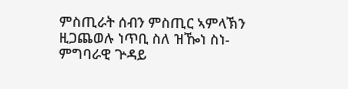ምስጢራት ሰብን ምስጢር ኣምላኽን ዚጋጨወሉ ነጥቢ ስለ ዝዀነ ስነ-ምግባራዊ ጕዳይ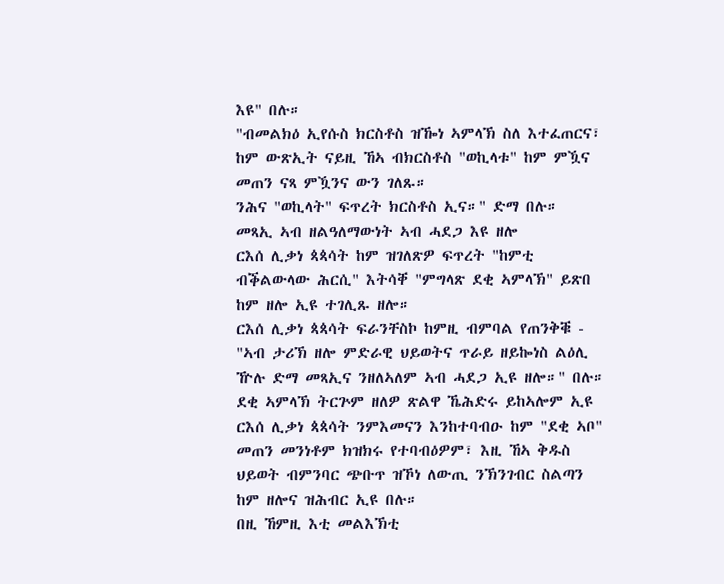እዩ" በሉ።
"ብመልክዕ ኢየሱስ ክርስቶስ ዝዀነ ኣምላኽ ስለ እተፈጠርና፣ ከም ውጽኢት ናይዚ ኸኣ ብክርስቶስ "ወኪላቱ" ከም ምዃና መጠን ናጻ ምዃንና ውን ገለጹ።
ንሕና "ወኪላት" ፍጥረት ክርስቶስ ኢና።" ድማ በሉ።
መጻኢ ኣብ ዘልዓለማውነት ኣብ ሓደጋ እዩ ዘሎ
ርእሰ ሊቃነ ጳጳሳት ከም ዝገለጽዎ ፍጥረት "ከምቲ ብቕልውላው ሕርሲ" እትሳቐ "ምግላጽ ደቂ ኣምላኽ" ይጽበ ከም ዘሎ ኢዩ ተገሊጹ ዘሎ።
ርእሰ ሊቃነ ጳጳሳት ፍራንቸስኮ ከምዚ ብምባል የጠንቅቑ - "ኣብ ታሪኽ ዘሎ ምድራዊ ህይወትና ጥራይ ዘይኰነስ ልዕሊ ዅሉ ድማ መጻኢና ንዘለኣለም ኣብ ሓደጋ ኢዩ ዘሎ።" በሉ።
ደቂ ኣምላኽ ትርጕም ዘለዎ ጽልዋ ኼሕድሩ ይከኣሎም ኢዩ
ርእሰ ሊቃነ ጳጳሳት ንምእመናን እንከተባብዑ ከም "ደቂ ኣቦ" መጠን መንነቶም ክዝክሩ የተባብዕዎም፣ እዚ ኸኣ ቅዱስ ህይወት ብምንባር ጭቡጥ ዝኾነ ለውጢ ንኽንገብር ስልጣን ከም ዘሎና ዝሕብር ኢዩ በሉ።
በዚ ኸምዚ እቲ መልእኽቲ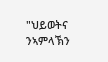"ህይወትና ንኣምላኽን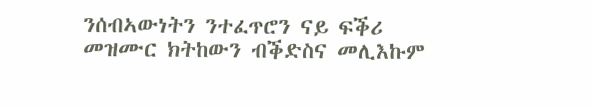ንሰብኣውነትን ንተፈጥሮን ናይ ፍቕሪ መዝሙር ክትከውን ብቕድስና መሊእኩም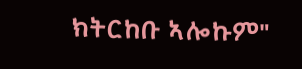ክትርከቡ ኣሎኩም"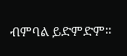ብምባል ይድምድም።